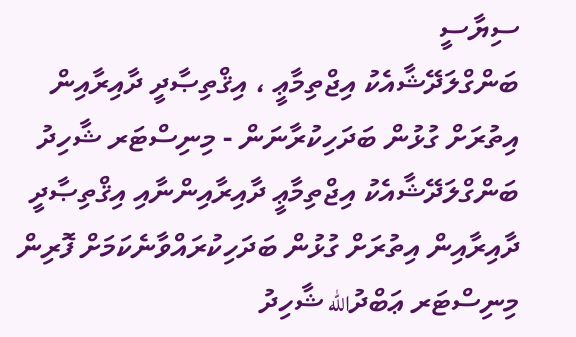ސިޔާސީ
ބަންގްލަދޭޝާއެކު އިޖްތިމާޢީ ، އިޤްތިޞާދީ ދާއިރާއިން އިތުރަށް ގުޅުން ބަދަހިކުރާނަން - މިނިސްޓަރ ޝާހިދު
ބަންގްލަދޭޝާއެކު އިޖްތިމާޢީ ދާއިރާއިންނާއި އިޤްތިޞާދީ ދާއިރާއިން އިތުރަށް ގުޅުން ބަދަހިކުރައްވާނެކަމަށް ފޮރިން މިނިސްޓަރ ޢަބްދުالله ޝާހިދު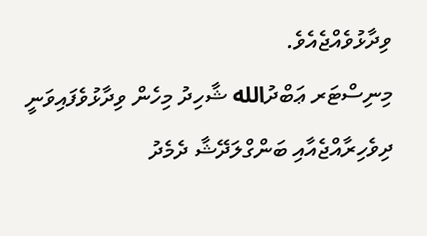ވިދާޅުވެއްޖެއެވެ.
މިނިސްޓަރ ޢަބްދުالله ޝާހިދު މިހެން ވިދާޅުވެފައިވަނީ ދިވެހިރާއްޖެއާއި ބަންގްލަދޭޝާ ދެމެދު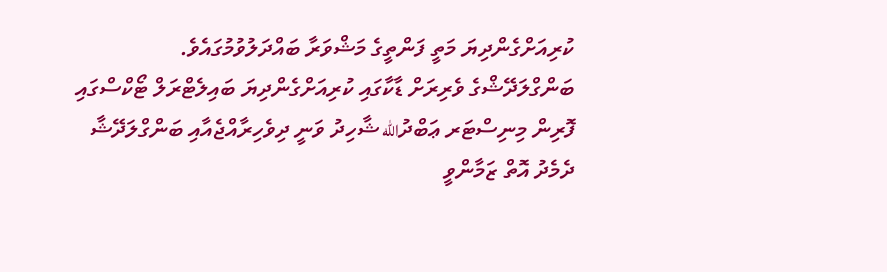ކުރިއަށްގެންދިޔަ މަތީ ފަންތީގެ މަޝްވަރާ ބައްދަލުވުމުގައެވެ.
ބަންގްލަދޭޝްގެ ވެރިރަށް ޑާކާގައި ކުރިއަށްގެންދިޔަ ބައިލެޓްރަލް ޓޯކްސްގައި ފޮރިން މިނިސްޓަރ ޢަބްދުالله ޝާހިދު ވަނީ ދިވެހިރާއްޖެއާއި ބަންގްލަދޭޝާ ދެމެދު އޮތް ޒަމާންވީ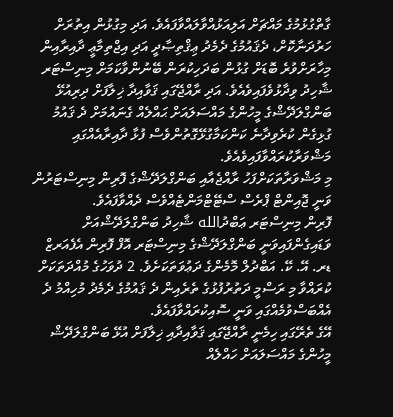ގާތްގުޅުމުގެ މައްޗަށް އަލިއަޅުއްވާލައްވާފައެވެ. އަދި މިގުޅުން އިތުރަށް ހަރުދަނާކޮށް، ދެޤައުމުގެ ދެމެދު ޢިޤްތިޞާދީ އަދި އިޖްތިމާޢީ ދާއިރާއިން މިހާރަށްވުރެ ބޮޑަށް ގުޅުން ބަދަހިކުރަން ބޭނުންވާކަމަށް މިނިސްޓަރ ޝާހިދު ވިދާޅުވެފައިވެއެވެ. އަދި ރާއްޖޭގައި ޤަވާއިދާ ޚިލާފަށް ދިރިއުޅޭ ބަންގްލަދޭޝްގެ މީހުންގެ މައްސަލައަށް ޙައްލެއް ގެނައުމަށް ދެ ޤައުމު ގުޅިގެން ކުރެވިދާނެ ކަންކަމާގުޅޭގޮތުންވެސް ފުޅާ ދާއިރާއެއްގައި މަޝްވަރާކުރައްވާފައިވެއެވެ.
މި މަޝްވަރާތަކަށްފަހު ރާއްޖެއާއި ބަންގްލަދޭޝްގެ ފޮރިން މިނިސްޓަރުން ވަނީ ޖޮއިންޓް ޕްރެސް ސްޓޭޓްމަންޓެއްވެސް ދެއްވާފައެވެ.
ފޮރިން މިނިސްޓަރ ޢަބްދުالله ޝާހިދު ބަންގްލަދޭޝްއަށް ވަޑައިގެންފައިވަނީ ބަންގްލަދޭޝްގެ މިނިސްޓަރ އޮފް ފޮރިން އެފެއަރޒް ޑރ. އޭ. ކޭ. އަބްދުލް މޮމެންގެ ދަޢުވަތަކަށެވެ. 2 ދުވަހުގެ މުއްދަތަކަށް ކުރައްވާ މި ރަސްމީ ދަތުރުފުޅުގެ ތެރެއިން ދެ ޤައުމުގެ ދެމެދު މުހިއްމު ދެ އެއްބަސްވުމެއްގައި ވަނީ ސޮއިކުރައްވާފައެވެ.
އޭގެ ތެރޭގައި ހިމެނީ ރާއްޖޭގައި ޤަވާއިދާއި ޚިލާފަށް އުޅޭ ބަންގްލަދޭޝް މީހުންގެ މައްސަލައަށް ހައްލެއް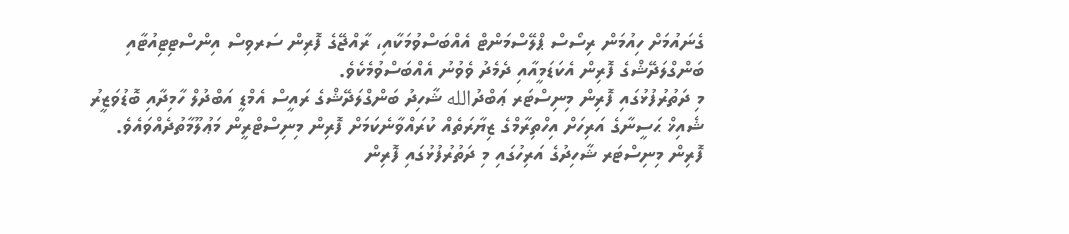ގެނައުމަށް ހިއުމަން ރިސޯސް ޕްލޭސްމަންޓް އެއްބަސްވުމަކާއި، ރާއްޖޭގެ ފޮރިން ސަރވިސް އިންސްޓިޓިއުޓާއި ބަންގްލަދޭޝްގެ ފޮރިން އެކަޑަމީއާއި ދެމެދު ވެވުނު އެއްބަސްވުމެކެވެ.
މި ދަތުރުފުޅުގައި ފޮރިން މިނިސްޓަރ ޢަބްދުالله ޝާހިދު ބަންގްލަދޭޝްގެ ރައީސް އެމްޑީ އަބްދުލް ހާމިދާއި ބޮޑުވަޒީރު ޝެއިޚް ޙަސީނާގެ އަރިހަށް އިހްތިރާމްގެ ޒިޔާރަތެއް ކުރައްވާނެކަމަށް ފޮރިން މިނިސްޓްރީން މަޢުލޫމާތުދެއްވައެވެ.
ފޮރިން މިނިސްޓަރ ޝާހިދުގެ އަރިހުގައި މި ދަތުރުފުޅުގައި ފޮރިން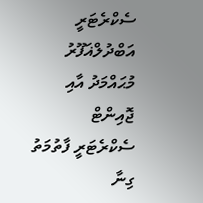ސެކްރެޓަރީ އަބްދުލްޣަފޫރު މުޙައްމަދު އާއި ޖޮއިންޓް ސެކްރެޓަރީ ފާތުމަތު ގިނާ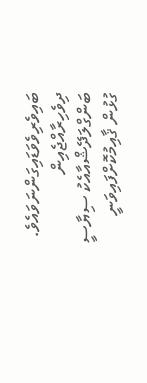ބައިވެރިވެވަޑައިގަންނަވައެވެ.
ދިވެހިރާއްޖެއިން ބަންގްލަދޭޝްއާއެކު ސިޔާސީ ގުޅުން ޤާއިމުކޮށްފައިވަނީ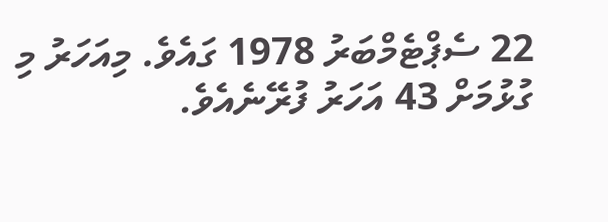22 ސެޕްޓެމްބަރު 1978 ގައެވެ. މިއަހަރު މި ގުޅުމަށް 43 އަހަރު ފުރޭނެއެވެ.